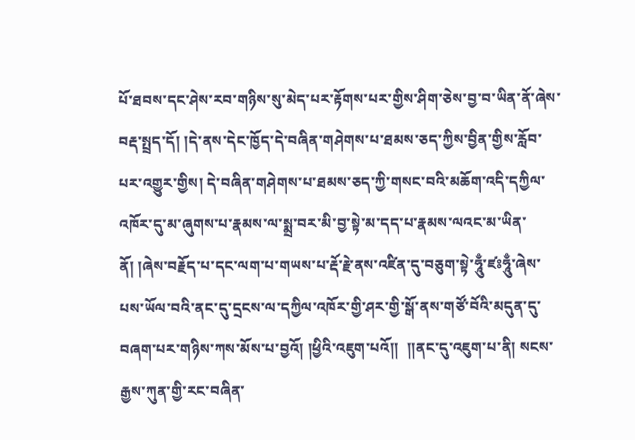པོ་ཐབས་དང་ཤེས་རབ་གཉིས་སུ་མེད་པར་རྟོགས་པར་གྱིས་ཤིག་ཅེས་བྱ་བ་ཡིན་ནོ་ཞེས་བརྡ་སྤྲད་དོ། །དེ་ནས་དེང་ཁྱོད་དེ་བཞིན་གཤེགས་པ་ཐམས་ཅད་ཀྱིས་བྱིན་གྱིས་རློབ་པར་འགྱུར་གྱིས། དེ་བཞིན་གཤེགས་པ་ཐམས་ཅད་ཀྱི་གསང་བའི་མཆོག་འདི་དཀྱིལ་འཁོར་དུ་མ་ཞུགས་པ་རྣམས་ལ་སྨྲ་བར་མི་བྱ་སྟེ་མ་དད་པ་རྣམས་ལའང་མ་ཡིན་ནོ། །ཞེས་བརྗོད་པ་དང་ལག་པ་གཡས་པ་རྡོ་རྗེ་ནས་འཛིན་དུ་བཅུག་སྟེ་ཧཱུྃ་ཛཿཧཱུྃ་ཞེས་པས་ཡོལ་བའི་ནང་དུ་དྲངས་ལ་དཀྱིལ་འཁོར་གྱི་ཤར་གྱི་སྒོ་ནས་གཙོ་བོའི་མདུན་དུ་བཞག་པར་གཉིས་ཀས་མོས་པ་བྱའོ། །ཕྱིའི་འཇུག་པའོ།།  །།ནང་དུ་འཇུག་པ་ནི། སངས་རྒྱས་ཀུན་གྱི་རང་བཞིན་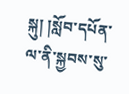སྐུ། །སློབ་དཔོན་ལ་ནི་སྐྱབས་སུ་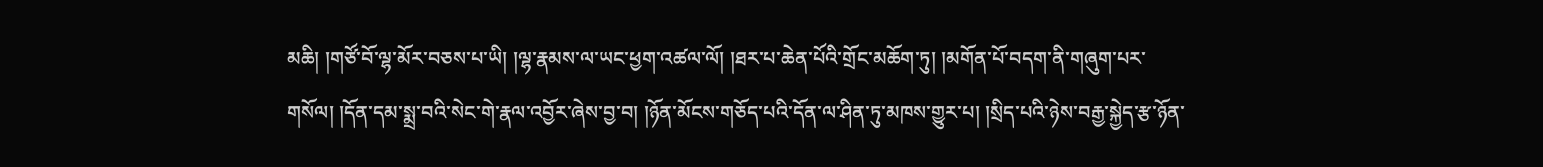མཆི། །གཙོ་བོ་ལྷ་མོར་བཅས་པ་ཡི། །ལྷ་རྣམས་ལ་ཡང་ཕྱག་འཚལ་ལོ། །ཐར་པ་ཆེན་པོའི་གྲོང་མཆོག་ཏུ། །མགོན་པོ་བདག་ནི་གཞུག་པར་གསོལ། །དོན་དམ་སྨྲ་བའི་སེང་གེ་རྣལ་འབྱོར་ཞེས་བྱ་བ། །ཉོན་མོངས་གཅོད་པའི་དོན་ལ་ཤིན་ཏུ་མཁས་གྱུར་པ། །སྲིད་པའི་ཉེས་བརྒྱ་སྐྱེད་རྩ་ཉོན་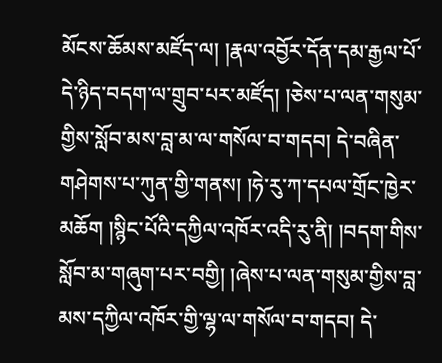མོངས་ཆོམས་མཛོད་ལ། །རྣལ་འབྱོར་དོན་དམ་རྒྱལ་པོ་དེ་ཉིད་བདག་ལ་གྲུབ་པར་མཛོད། །ཅེས་པ་ལན་གསུམ་གྱིས་སློབ་མས་བླ་མ་ལ་གསོལ་བ་གདབ། དེ་བཞིན་གཤེགས་པ་ཀུན་གྱི་གནས། །ཧེ་རུ་ཀ་དཔལ་གྲོང་ཁྱེར་མཆོག །སྙིང་པོའི་དཀྱིལ་འཁོར་འདི་རུ་ནི། །བདག་གིས་སློབ་མ་གཞུག་པར་བགྱི། །ཞེས་པ་ལན་གསུམ་གྱིས་བླ་མས་དཀྱིལ་འཁོར་གྱི་ལྷ་ལ་གསོལ་བ་གདབ། དེ་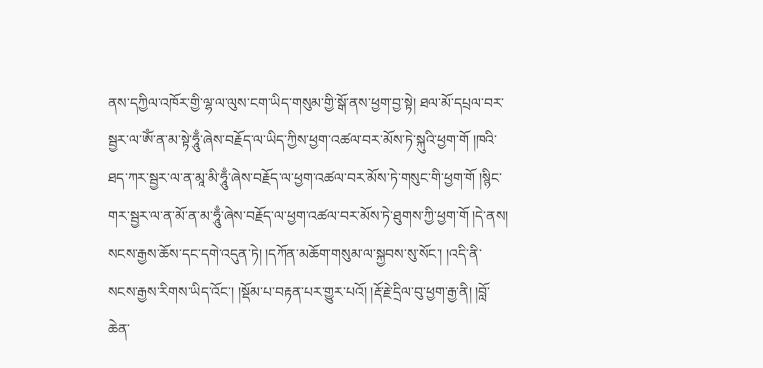ནས་དཀྱིལ་འཁོར་གྱི་ལྷ་ལ་ལུས་ངག་ཡིད་གསུམ་གྱི་སྒོ་ནས་ཕྱག་བྱ་སྟེ། ཐལ་མོ་དཔྲལ་བར་སྦྱར་ལ་ཨོཾ་ན་མ་སྟེ་ཧཱུྃ་ཞེས་བརྗོད་ལ་ཡིད་ཀྱིས་ཕྱག་འཚལ་བར་མོས་ཏེ་སྐུའི་ཕྱག་གོ །ཁའི་ཐད་ཀར་སྦྱར་ལ་ན་མཱ་མི་ཧཱུྃ་ཞེས་བརྗོད་ལ་ཕྱག་འཚལ་བར་མོས་ཏེ་གསུང་གི་ཕྱག་གོ །སྙིང་གར་སྦྱར་ལ་ན་མོ་ན་མ་ཧཱུྃ་ཞེས་བརྗོད་ལ་ཕྱག་འཚལ་བར་མོས་ཏེ་ཐུགས་ཀྱི་ཕྱག་གོ །དེ་ནས། སངས་རྒྱས་ཆོས་དང་དགེ་འདུན་ཏེ། །དཀོན་མཆོག་གསུམ་ལ་སྐྱབས་སུ་སོང་། །འདི་ནི་སངས་རྒྱས་རིགས་ཡིད་འོང་། །སྡོམ་པ་བརྟན་པར་གྱུར་པའོ། །རྡོ་རྗེ་དྲིལ་བུ་ཕྱག་རྒྱ་ནི། །བློ་ཆེན་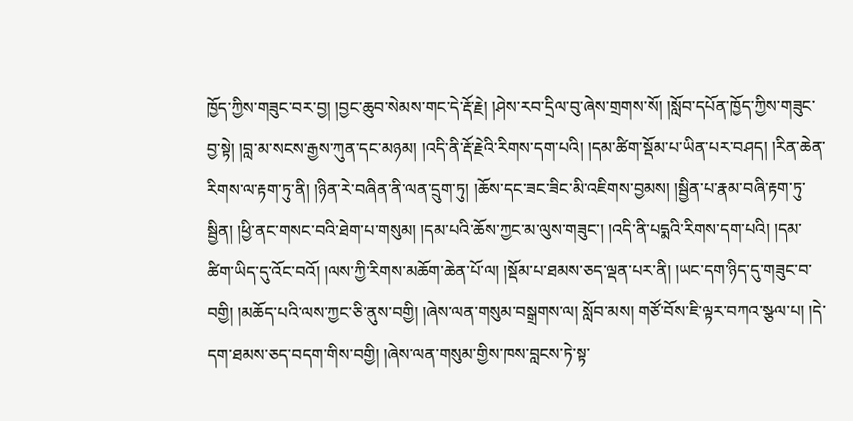ཁྱོད་ཀྱིས་གཟུང་བར་བྱ། །བྱང་ཆུབ་སེམས་གང་དེ་རྡོ་རྗེ། །ཤེས་རབ་དྲིལ་བུ་ཞེས་གྲགས་སོ། །སློབ་དཔོན་ཁྱོད་ཀྱིས་གཟུང་བྱ་སྟེ། །བླ་མ་སངས་རྒྱས་ཀུན་དང་མཉམ། །འདི་ནི་རྡོ་རྗེའི་རིགས་དག་པའི། །དམ་ཚིག་སྡོམ་པ་ཡིན་པར་བཤད། །རིན་ཆེན་རིགས་ལ་རྟག་ཏུ་ནི། །ཉིན་རེ་བཞིན་ནི་ལན་དྲུག་ཏུ། །ཆོས་དང་ཟང་ཟིང་མི་འཇིགས་བྱམས། །སྦྱིན་པ་རྣམ་བཞི་རྟག་ཏུ་སྦྱིན། །ཕྱི་ནང་གསང་བའི་ཐེག་པ་གསུམ། །དམ་པའི་ཆོས་ཀྱང་མ་ལུས་གཟུང་། །འདི་ནི་པདྨའི་རིགས་དག་པའི། །དམ་ཚིག་ཡིད་དུ་འོང་བའོ། །ལས་ཀྱི་རིགས་མཆོག་ཆེན་པོ་ལ། །སྡོམ་པ་ཐམས་ཅད་ལྡན་པར་ནི། །ཡང་དག་ཉིད་དུ་གཟུང་བ་བགྱི། །མཆོད་པའི་ལས་ཀྱང་ཅི་ནུས་བགྱི། །ཞེས་ལན་གསུམ་བསྒྲགས་ལ། སློབ་མས། གཙོ་བོས་ཇི་ལྟར་བཀའ་སྩལ་པ། །དེ་དག་ཐམས་ཅད་བདག་གིས་བགྱི། །ཞེས་ལན་གསུམ་གྱིས་ཁས་བླངས་ཏེ་སྟ་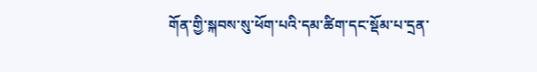གོན་གྱི་སྐབས་སུ་ཕོག་པའི་དམ་ཚིག་དང་སྡོམ་པ་དྲན་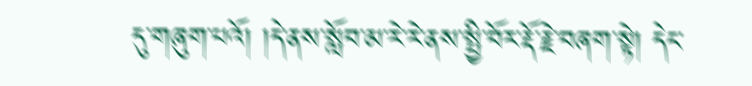དུ་གཞུག་པའོ། །དེ་ནས་སློབ་མ་རེ་རེ་ནས་སྤྱི་བོར་རྡོ་རྗེ་བཞག་སྟེ། དེང་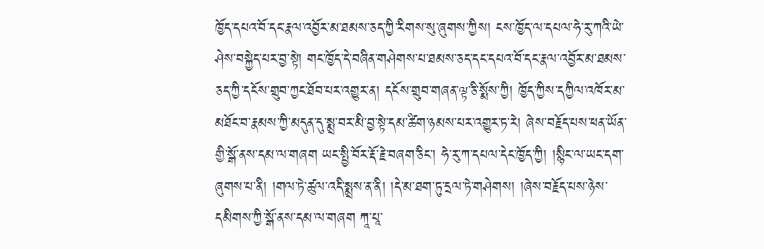ཁྱོད་དཔའ་བོ་དང་རྣལ་འབྱོར་མ་ཐམས་ཅད་ཀྱི་རིགས་སུ་ཞུགས་ཀྱིས། ངས་ཁྱོད་ལ་དཔལ་ཧེ་རུ་ཀའི་ཡེ་ཤེས་བསྐྱེད་པར་བྱ་སྟེ། གང་ཁྱོད་དེ་བཞིན་གཤེགས་པ་ཐམས་ཅད་དང་དཔའ་བོ་དང་རྣལ་འབྱོར་མ་ཐམས་ཅད་ཀྱི་དངོས་གྲུབ་ཀྱང་ཐོབ་པར་འགྱུར་ན། དངོས་གྲུབ་གཞན་ལྟ་ཅི་སྨོས་ཀྱི། ཁྱོད་ཀྱིས་དཀྱིལ་འཁོར་མ་མཐོང་བ་རྣམས་ཀྱི་མདུན་དུ་སྨྲ་བར་མི་བྱ་སྟེ་དམ་ཚིག་ཉམས་པར་འགྱུར་ཏ་རེ། ཞེས་བརྗོད་པས་ཕན་ཡོན་གྱི་སྒོ་ནས་དམ་ལ་གཞག ཡང་སྤྱི་བོར་རྡོ་རྗེ་བཞག་ཅིང་། ཧེ་རུ་ཀ་དཔལ་དེང་ཁྱོད་ཀྱི། །སྙིང་ལ་ཡང་དག་ཞུགས་པ་ནི། །གལ་ཏེ་ཚུལ་འདི་སྨྲས་ན་ནི། །དེ་མ་ཐག་ཏུ་དྲལ་ཏེ་གཤེགས། །ཞེས་བརྗོད་པས་ཉེས་དམིགས་ཀྱི་སྒོ་ནས་དམ་ལ་གཞག ཀཱ་པཱ་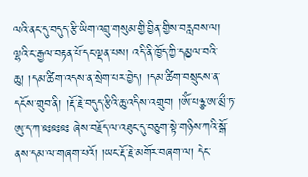ལའི་ནང་དུ་བདུད་རྩི་ཡིག་འབྲུ་གསུམ་གྱི་བྱིན་གྱིས་བརླབས་ལ། ལྷའི་ང་རྒྱལ་བརྟན་པོ་དང་ལྡན་པས། འདི་ནི་ཁྱོད་ཀྱི་དམྱལ་བའི་ཆུ། །དམ་ཚིག་འདས་ན་སྲེག་པར་བྱེད། །དམ་ཚིག་བསྲུངས་ན་དངོས་གྲུབ་ནི། །རྡོ་རྗེ་བདུད་རྩིའི་ཆུ་འདིས་འགྲུབ། །ཨོཾ་པཉྩ་ཨ་མྲྀ་ཏ་ཨུ་ད་ཀ་ཋཿཋཿཋཿ ཞེས་བརྗོད་ལ་འཐུང་དུ་བཅུག་སྟེ་གཉིས་ཀའི་སྒོ་ནས་དམ་ལ་གཞག་པའོ། །ཡང་རྡོ་རྗེ་མགོར་བཞག་ལ། དེང་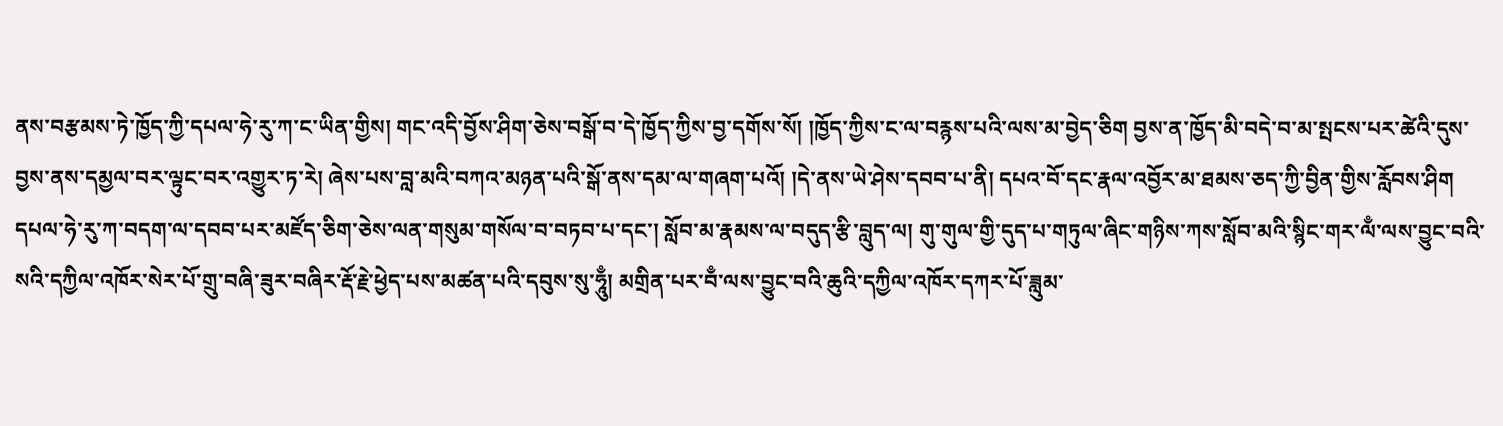ནས་བརྩམས་ཏེ་ཁྱོད་ཀྱི་དཔལ་ཧེ་རུ་ཀ་ང་ཡིན་གྱིས། གང་འདི་བྱོས་ཤིག་ཅེས་བསྒོ་བ་དེ་ཁྱོད་ཀྱིས་བྱ་དགོས་སོ། །ཁྱོད་ཀྱིས་ང་ལ་བརྙས་པའི་ལས་མ་བྱེད་ཅིག བྱས་ན་ཁྱོད་མི་བདེ་བ་མ་སྤངས་པར་ཚེའི་དུས་བྱས་ནས་དམྱལ་བར་ལྟུང་བར་འགྱུར་ཏ་རེ། ཞེས་པས་བླ་མའི་བཀའ་མཉན་པའི་སྒོ་ནས་དམ་ལ་གཞག་པའོ། །དེ་ནས་ཡེ་ཤེས་དབབ་པ་ནི། དཔའ་བོ་དང་རྣལ་འབྱོར་མ་ཐམས་ཅད་ཀྱི་བྱིན་གྱིས་རློབས་ཤིག དཔལ་ཧེ་རུ་ཀ་བདག་ལ་དབབ་པར་མཛོད་ཅིག་ཅེས་ལན་གསུམ་གསོལ་བ་བཏབ་པ་དང་། སློབ་མ་རྣམས་ལ་བདུད་རྩི་བླུད་ལ། གུ་གུལ་གྱི་དུད་པ་གཏུལ་ཞིང་གཉིས་ཀས་སློབ་མའི་སྙིང་གར་ལྃ་ལས་བྱུང་བའི་སའི་དཀྱིལ་འཁོར་སེར་པོ་གྲུ་བཞི་ཟུར་བཞིར་རྡོ་རྗེ་ཕྱེད་པས་མཚན་པའི་དབུས་སུ་ཧཱུྃ། མགྲིན་པར་བྃ་ལས་བྱུང་བའི་ཆུའི་དཀྱིལ་འཁོར་དཀར་པོ་ཟླུམ་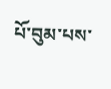པོ་བུམ་པས་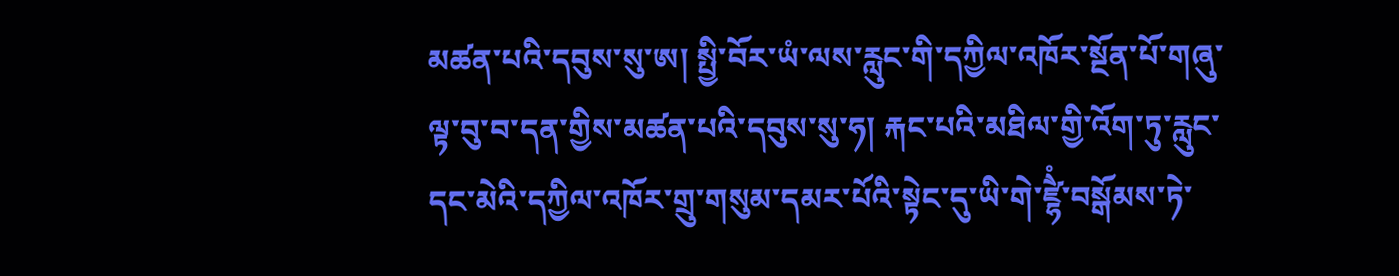མཚན་པའི་དབུས་སུ་ཨ། སྤྱི་བོར་ཡཾ་ལས་རླུང་གི་དཀྱིལ་འཁོར་སྔོན་པོ་གཞུ་ལྟ་བུ་བ་དན་གྱིས་མཚན་པའི་དབུས་སུ་ཧ། རྐང་པའི་མཐིལ་གྱི་འོག་ཏུ་རླུང་དང་མེའི་དཀྱིལ་འཁོར་གྲུ་གསུམ་དམར་པོའི་སྟེང་དུ་ཡི་གེ་ཛྷཻཾ་བསྒོམས་ཏེ་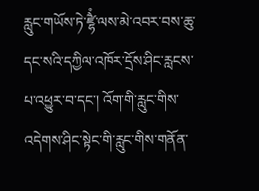རླུང་གཡོས་ཏེ་ཛྷཻཾ་ལས་མེ་འབར་བས་ཆུ་དང་སའི་དཀྱིལ་འཁོར་དྲོས་ཤིང་རླངས་པ་འཕྱུར་བ་དང་། འོག་གི་རླུང་གིས་འདེགས་ཤིང་སྟེང་གི་རླུང་གིས་གནོན་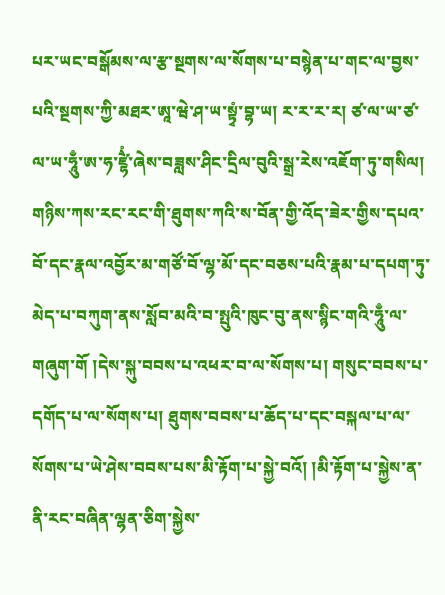པར་ཡང་བསྒོམས་ལ་རྩ་སྔགས་ལ་སོགས་པ་བསྙེན་པ་གང་ལ་བྱས་པའི་སྔགས་ཀྱི་མཐར་ཨཱ་ཝེ་ཤ་ཡ་སྟྭཾ་བྷ་ཡ། ར་ར་ར་ར། ཙ་ལ་ཡ་ཙ་ལ་ཡ་ཧཱུྃ་ཨ་ཧ་ཛྷཻཾ་ཞེས་བཟླས་ཤིང་དྲིལ་བུའི་སྒྲ་རེས་འཇོག་ཏུ་གསིལ། གཉིས་ཀས་རང་རང་གི་ཐུགས་ཀའི་ས་བོན་གྱི་འོད་ཟེར་གྱིས་དཔའ་བོ་དང་རྣལ་འབྱོར་མ་གཙོ་བོ་ལྷ་མོ་དང་བཅས་པའི་རྣམ་པ་དཔག་ཏུ་མེད་པ་བཀུག་ནས་སློབ་མའི་བ་སྤུའི་ཁུང་བུ་ནས་སྙིང་གའི་ཧཱུྃ་ལ་གཞུག་གོ །དེས་སྐུ་བབས་པ་འཕར་བ་ལ་སོགས་པ། གསུང་བབས་པ་དགོད་པ་ལ་སོགས་པ། ཐུགས་བབས་པ་ཆོད་པ་དང་བསྐལ་པ་ལ་སོགས་པ་ཡེ་ཤེས་བབས་པས་མི་རྟོག་པ་སྐྱེ་བའོ། །མི་རྟོག་པ་སྐྱེས་ན་ནི་རང་བཞིན་ལྷན་ཅིག་སྐྱེས་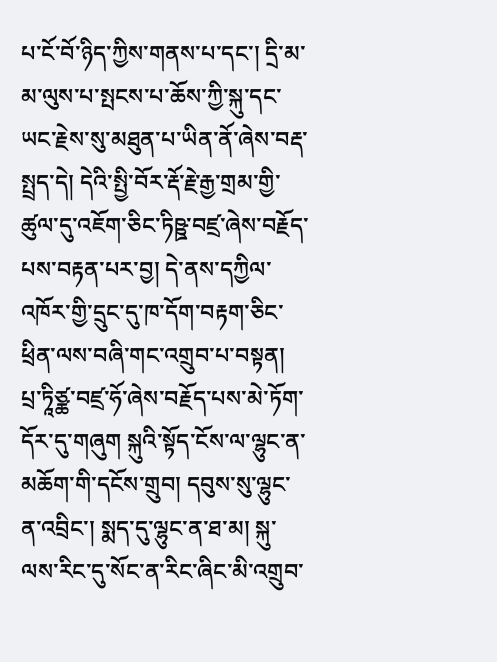པ་ངོ་བོ་ཉིད་ཀྱིས་གནས་པ་དང་། དྲི་མ་མ་ལུས་པ་སྤངས་པ་ཆོས་ཀྱི་སྐུ་དང་ཡང་རྗེས་སུ་མཐུན་པ་ཡིན་ནོ་ཞེས་བརྡ་སྤྲད་དེ། དེའི་སྤྱི་བོར་རྡོ་རྗེ་རྒྱ་གྲམ་གྱི་ཚུལ་དུ་འཇོག་ཅིང་ཏིཥྛ་བཛྲ་ཞེས་བརྗོད་པས་བརྟན་པར་བྱ། དེ་ནས་དཀྱིལ་འཁོར་གྱི་དྲུང་དུ་ཁ་དོག་བརྟག་ཅིང་ཕྲིན་ལས་བཞི་གང་འགྲུབ་པ་བསྟན། པྲ་ཏཱིཙྪ་བཛྲ་ཧོ་ཞེས་བརྗོད་པས་མེ་ཏོག་དོར་དུ་གཞུག སྐུའི་སྟོད་ངོས་ལ་ལྷུང་ན་མཆོག་གི་དངོས་གྲུབ། དབུས་སུ་ལྷུང་ན་འབྲིང་། སྨད་དུ་ལྷུང་ན་ཐ་མ། སྐུ་ལས་རིང་དུ་སོང་ན་རིང་ཞིང་མི་འགྲུབ་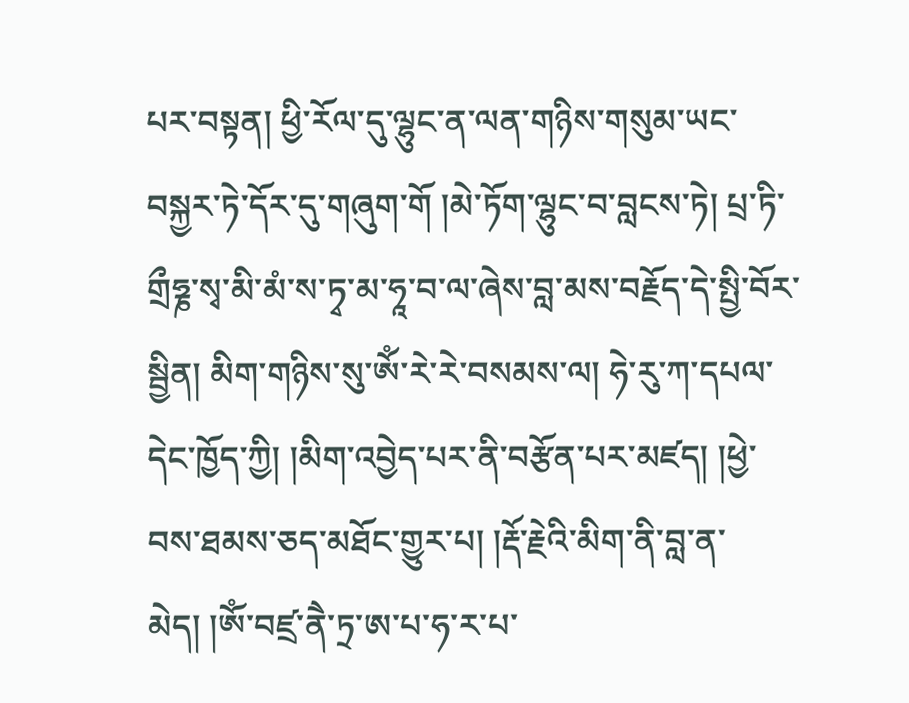པར་བསྟན། ཕྱི་རོལ་དུ་ལྷུང་ན་ལན་གཉིས་གསུམ་ཡང་བསྐྱར་ཏེ་དོར་དུ་གཞུག་གོ །མེ་ཏོག་ལྷུང་བ་བླངས་ཏེ། པྲ་ཏི་གྲྀཧྞ་སྭ་མི་མཾ་ས་ཏྭ་མ་ཧཱ་བ་ལ་ཞེས་བླ་མས་བརྗོད་དེ་སྤྱི་བོར་སྦྱིན། མིག་གཉིས་སུ་ཨོཾ་རེ་རེ་བསམས་ལ། ཧེ་རུ་ཀ་དཔལ་དེང་ཁྱོད་ཀྱི། །མིག་འབྱེད་པར་ནི་བརྩོན་པར་མཛད། །ཕྱེ་བས་ཐམས་ཅད་མཐོང་གྱུར་པ། །རྡོ་རྗེའི་མིག་ནི་བླ་ན་མེད། །ཨོཾ་བཛྲ་ནཻ་ཏྲ་ཨ་པ་ཧ་ར་པ་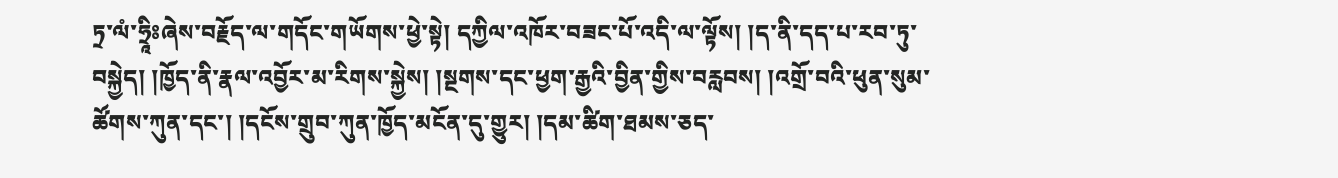ཏྲ་ལཾ་ཧྲཱིཿཞེས་བརྗོད་ལ་གདོང་གཡོགས་ཕྱེ་སྟེ། དཀྱིལ་འཁོར་བཟང་པོ་འདི་ལ་ལྟོས། །ད་ནི་དད་པ་རབ་ཏུ་བསྐྱེད། །ཁྱོད་ནི་རྣལ་འབྱོར་མ་རིགས་སྐྱེས། །སྔགས་དང་ཕྱག་རྒྱའི་བྱིན་གྱིས་བརླབས། །འགྲོ་བའི་ཕུན་སུམ་ཚོགས་ཀུན་དང་། །དངོས་གྲུབ་ཀུན་ཁྱོད་མངོན་དུ་གྱུར། །དམ་ཚིག་ཐམས་ཅད་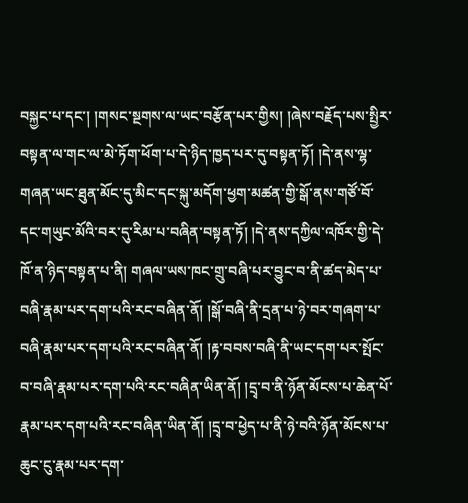བསྐྱང་པ་དང་། །གསང་སྔགས་ལ་ཡང་བརྩོན་པར་གྱིས། །ཞེས་བརྗོད་པས་སྤྱིར་བསྟན་ལ་གང་ལ་མེ་ཏོག་ཕོག་པ་དེ་ཉིད་ཁྱད་པར་དུ་བསྟན་ཏོ། །དེ་ནས་ལྷ་གཞན་ཡང་ཐུན་མོང་དུ་མིང་དང་སྐུ་མདོག་ཕྱག་མཚན་གྱི་སྒོ་ནས་གཙོ་བོ་དང་གཡུང་མོའི་བར་དུ་རིམ་པ་བཞིན་བསྟན་ཏོ། །དེ་ནས་དཀྱིལ་འཁོར་གྱི་དེ་ཁོ་ན་ཉིད་བསྟན་པ་ནི། གཞལ་ཡས་ཁང་གྲུ་བཞི་པར་བྱུང་བ་ནི་ཚད་མེད་པ་བཞི་རྣམ་པར་དག་པའི་རང་བཞིན་ནོ། །སྒོ་བཞི་ནི་དྲན་པ་ཉེ་བར་གཞག་པ་བཞི་རྣམ་པར་དག་པའི་རང་བཞིན་ནོ། །རྟ་བབས་བཞི་ནི་ཡང་དག་པར་སྤོང་བ་བཞི་རྣམ་པར་དག་པའི་རང་བཞིན་ཡིན་ནོ། །དྲྭ་བ་ནི་ཉོན་མོངས་པ་ཆེན་པོ་རྣམ་པར་དག་པའི་རང་བཞིན་ཡིན་ནོ། །དྲྭ་བ་ཕྱེད་པ་ནི་ཉེ་བའི་ཉོན་མོངས་པ་ཆུང་ངུ་རྣམ་པར་དག་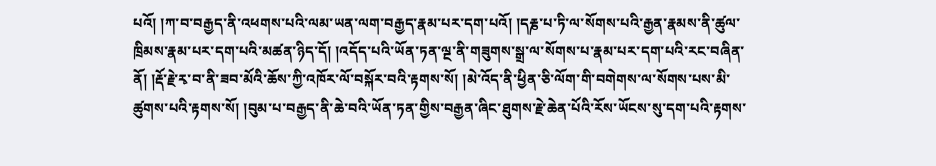པའོ། །ཀ་བ་བརྒྱད་ནི་འཕགས་པའི་ལམ་ཡན་ལག་བརྒྱད་རྣམ་པར་དག་པའོ། །དརྞ་པ་ཏི་ལ་སོགས་པའི་རྒྱན་རྣམས་ནི་ཚུལ་ཁྲིམས་རྣམ་པར་དག་པའི་མཚན་ཉིད་དོ། །འདོད་པའི་ཡོན་ཏན་ལྔ་ནི་གཟུགས་སྒྲ་ལ་སོགས་པ་རྣམ་པར་དག་པའི་རང་བཞིན་ནོ། །རྡོ་རྗེ་རྭ་བ་ནི་ཟབ་མོའི་ཆོས་ཀྱི་འཁོར་ལོ་བསྐོར་བའི་རྟགས་སོ། །མེ་འོད་ནི་ཕྱིན་ཅི་ལོག་གི་བགེགས་ལ་སོགས་པས་མི་ཚུགས་པའི་རྟགས་སོ། །བུམ་པ་བརྒྱད་ནི་ཆེ་བའི་ཡོན་ཏན་གྱིས་བརྒྱན་ཞིང་ཐུགས་རྗེ་ཆེན་པོའི་རོས་ཡོངས་སུ་དག་པའི་རྟགས་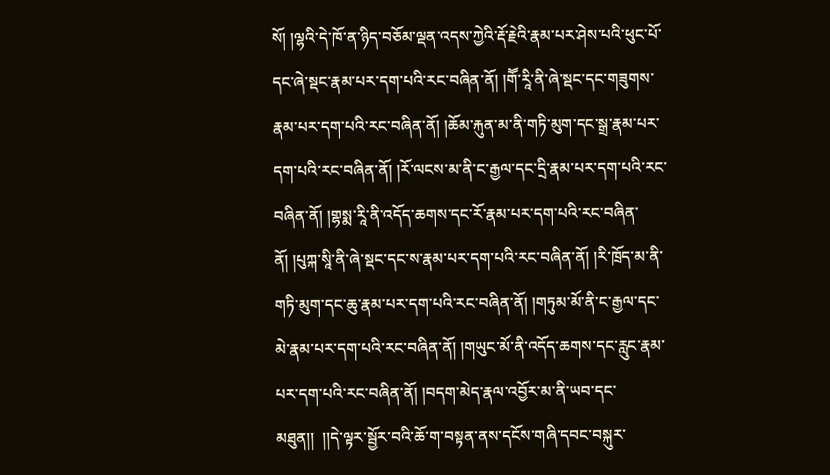སོ། །ལྷའི་དེ་ཁོ་ན་ཉིད་བཅོམ་ལྡན་འདས་ཀྱེའི་རྡོ་རྗེའི་རྣམ་པར་ཤེས་པའི་ཕུང་པོ་དང་ཞེ་སྡང་རྣམ་པར་དག་པའི་རང་བཞིན་ནོ། །གཽ་རཱི་ནི་ཞེ་སྡང་དང་གཟུགས་རྣམ་པར་དག་པའི་རང་བཞིན་ནོ། །ཆོམ་རྐུན་མ་ནི་གཏི་མུག་དང་སྒྲ་རྣམ་པར་དག་པའི་རང་བཞིན་ནོ། །རོ་ལངས་མ་ནི་ང་རྒྱལ་དང་དྲི་རྣམ་པར་དག་པའི་རང་བཞིན་ནོ། །གྷསྨ་རཱི་ནི་འདོད་ཆགས་དང་རོ་རྣམ་པར་དག་པའི་རང་བཞིན་ནོ། །པུཀྐ་སཱི་ནི་ཞེ་སྡང་དང་ས་རྣམ་པར་དག་པའི་རང་བཞིན་ནོ། །རི་ཁྲོད་མ་ནི་གཏི་མུག་དང་ཆུ་རྣམ་པར་དག་པའི་རང་བཞིན་ནོ། །གཏུམ་མོ་ནི་ང་རྒྱལ་དང་མེ་རྣམ་པར་དག་པའི་རང་བཞིན་ནོ། །གཡུང་མོ་ནི་འདོད་ཆགས་དང་རླུང་རྣམ་པར་དག་པའི་རང་བཞིན་ནོ། །བདག་མེད་རྣལ་འབྱོར་མ་ནི་ཡབ་དང་མཐུན།།  །།དེ་ལྟར་སྦྱོར་བའི་ཆོ་ག་བསྟན་ནས་དངོས་གཞི་དབང་བསྐུར་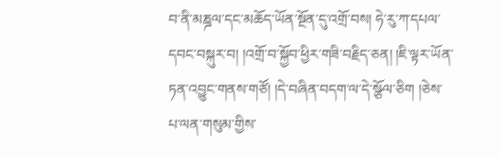བ་ནི་མཎྜལ་དང་མཆོད་ཡོན་སྔོན་དུ་འགྲོ་བས། ཧེ་རུ་ཀ་དཔལ་དབང་བསྐུར་བ། །འགྲོ་བ་སྐྱོབ་ཕྱིར་གཟི་བརྗིད་ཅན། །ཇི་ལྟར་ཡོན་ཏན་འབྱུང་གནས་གཙོ། །དེ་བཞིན་བདག་ལ་དེ་སྩོལ་ཅིག །ཅེས་པ་ལན་གསུམ་གྱིས་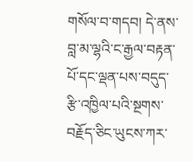གསོལ་བ་གདབ། དེ་ནས་བླ་མ་ལྷའི་ང་རྒྱལ་བརྟན་པོ་དང་ལྡན་པས་བདུད་རྩི་འཁྱིལ་པའི་སྔགས་བརྗོད་ཅིང་ཡུངས་ཀར་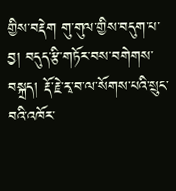གྱིས་བརྡེག གུ་གུལ་གྱིས་བདུག་པ་བྱ། བདུད་རྩི་གཏོར་བས་བགེགས་བསྐྲད། རྡོ་རྗེ་རྭ་བ་ལ་སོགས་པའི་སྲུང་བའི་འཁོར་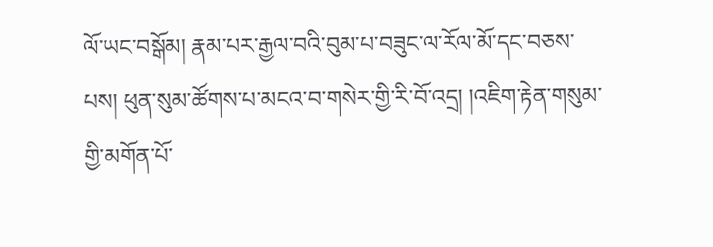ལོ་ཡང་བསྒོམ། རྣམ་པར་རྒྱལ་བའི་བུམ་པ་བཟུང་ལ་རོལ་མོ་དང་བཅས་པས། ཕུན་སུམ་ཚོགས་པ་མངའ་བ་གསེར་གྱི་རི་བོ་འདྲ། །འཇིག་རྟེན་གསུམ་གྱི་མགོན་པོ་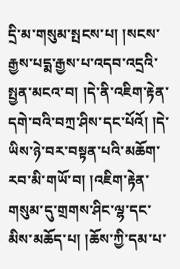དྲི་མ་གསུམ་སྤངས་པ། །སངས་རྒྱས་པདྨ་རྒྱས་པ་འདབ་འདྲའི་སྤྱན་མངའ་བ། །དེ་ནི་འཇིག་རྟེན་དགེ་བའི་བཀྲ་ཤིས་དང་པོའོ། །དེ་ཡིས་ཉེ་བར་བསྟན་པའི་མཆོག་རབ་མི་གཡོ་བ། །འཇིག་རྟེན་གསུམ་དུ་གྲགས་ཤིང་ལྷ་དང་མིས་མཆོད་པ། །ཆོས་ཀྱི་དམ་པ་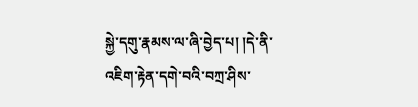སྐྱེ་དགུ་རྣམས་ལ་ཞི་བྱེད་པ། །དེ་ནི་འཇིག་རྟེན་དགེ་བའི་བཀྲ་ཤིས་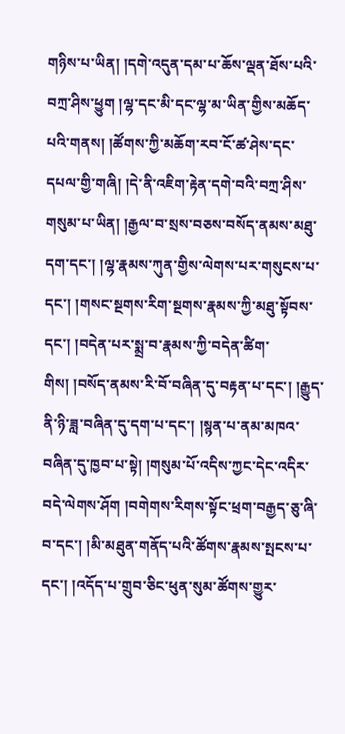གཉིས་པ་ཡིན། །དགེ་འདུན་དམ་པ་ཆོས་ལྡན་ཐོས་པའི་བཀྲ་ཤིས་ཕྱུག །ལྷ་དང་མི་དང་ལྷ་མ་ཡིན་གྱིས་མཆོད་པའི་གནས། །ཚོགས་ཀྱི་མཆོག་རབ་ངོ་ཚ་ཤེས་དང་དཔལ་གྱི་གཞི། །དེ་ནི་འཇིག་རྟེན་དགེ་བའི་བཀྲ་ཤིས་གསུམ་པ་ཡིན། །རྒྱལ་བ་སྲས་བཅས་བསོད་ནམས་མཐུ་དག་དང་། །ལྷ་རྣམས་ཀུན་གྱིས་ལེགས་པར་གསུངས་པ་དང་། །གསང་སྔགས་རིག་སྔགས་རྣམས་ཀྱི་མཐུ་སྟོབས་དང་། །བདེན་པར་སྨྲ་བ་རྣམས་ཀྱི་བདེན་ཚིག་གིས། །བསོད་ནམས་རི་བོ་བཞིན་དུ་བརྟན་པ་དང་། །རྒྱུད་ནི་ཉི་ཟླ་བཞིན་དུ་དག་པ་དང་། །སྙན་པ་ནམ་མཁའ་བཞིན་དུ་ཁྱབ་པ་སྟེ། །གསུམ་པོ་འདིས་ཀྱང་དེང་འདིར་བདེ་ལེགས་ཤོག །བགེགས་རིགས་སྟོང་ཕྲག་བརྒྱད་ཅུ་ཞི་བ་དང་། །མི་མཐུན་གནོད་པའི་ཚོགས་རྣམས་སྤངས་པ་དང་། །འདོད་པ་གྲུབ་ཅིང་ཕུན་སུམ་ཚོགས་གྱུར་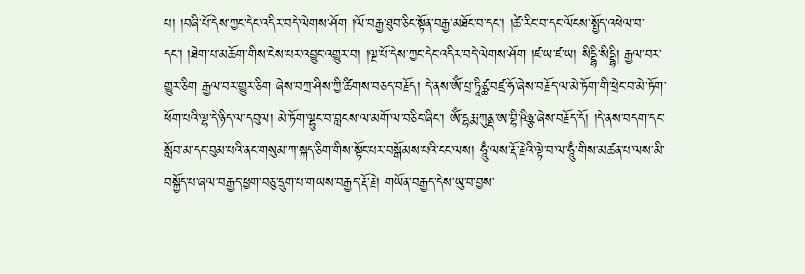པ། །བཞི་པོ་དེས་ཀྱང་དེང་འདིར་བདེ་ལེགས་ཤོག །ལོ་བརྒྱ་ཐུབ་ཅིང་སྟོན་བརྒྱ་མཐོང་བ་དང་། །ཚེ་རིང་བ་དང་ལོངས་སྤྱོད་འཕེལ་བ་དང་། །ཐེག་པ་མཆོག་གིས་ངེས་པར་འབྱུང་འགྱུར་བ། །ལྔ་པོ་དེས་ཀྱང་དེང་འདིར་བདེ་ལེགས་ཤོག །ཛ་ཡ་ཛ་ཡ། སིདྡྷི་སིདྡྷི། རྒྱལ་བར་གྱུར་ཅིག རྒྱལ་བར་གྱུར་ཅིག ཞེས་བཀྲ་ཤིས་ཀྱི་ཚིགས་བཅད་བརྗོད། དེ་ནས་ཨོཾ་པྲ་ཏཱིཙྪ་བཛྲ་ཧོ་ཞེས་བརྗོད་ལ་མེ་ཏོག་གི་ཕྲེང་བ་མེ་ཏོག་ཕོག་པའི་ལྷ་དེ་ཉིད་ལ་དབུལ། མེ་ཏོག་ལྷུང་བ་བླངས་ལ་མགོ་ལ་བཅིང་ཞིང་། ཨོཾ་དྷརྨ་ཀུནྡ་ཨ་བྷི་ཥིཉྩ་ཞེས་བརྗོད་དོ། །དེ་ནས་བདག་དང་སློབ་མ་དང་བུམ་པའི་ནང་གསུམ་ཀ་སྐད་ཅིག་གིས་སྟོང་པར་བསྒོམས་པའི་ངང་ལས། ཧཱུྃ་ལས་རྡོ་རྗེའི་ལྟེ་བ་ལ་ཧཱུྃ་གིས་མཚན་པ་ལས་མི་བསྐྱོད་པ་ཞལ་བརྒྱད་ཕྱག་བཅུ་དྲུག་པ་གཡས་བརྒྱད་རྡོ་རྗེ། གཡོན་བརྒྱད་དེས་ཡུ་བ་བྱས་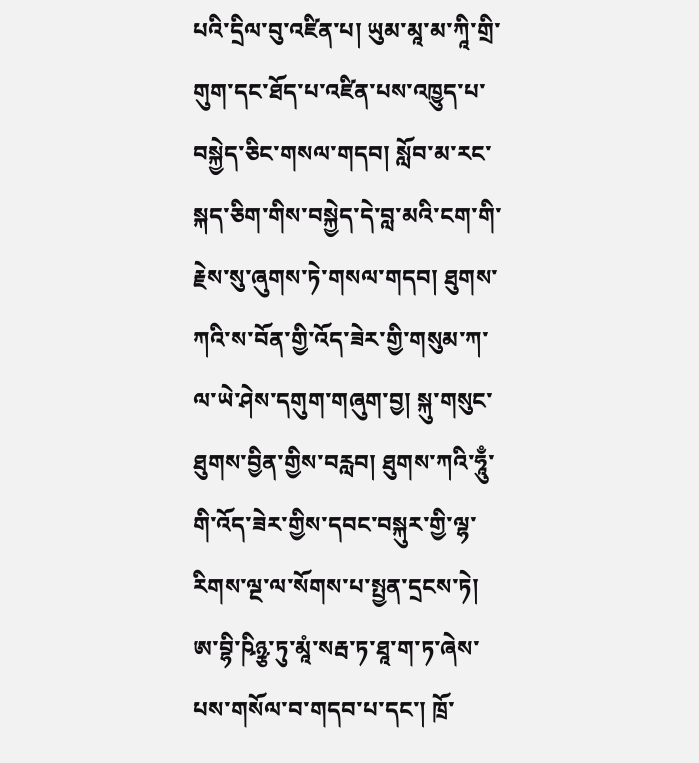པའི་དྲིལ་བུ་འཛིན་པ། ཡུམ་མཱ་མ་ཀཱི་གྲི་གུག་དང་ཐོད་པ་འཛིན་པས་འཁྱུད་པ་བསྐྱེད་ཅིང་གསལ་གདབ། སློབ་མ་རང་སྐད་ཅིག་གིས་བསྐྱེད་དེ་བླ་མའི་ངག་གི་རྗེས་སུ་ཞུགས་ཏེ་གསལ་གདབ། ཐུགས་ཀའི་ས་བོན་གྱི་འོད་ཟེར་གྱི་གསུམ་ཀ་ལ་ཡེ་ཤེས་དགུག་གཞུག་བྱ། སྐུ་གསུང་ཐུགས་བྱིན་གྱིས་བརླབ། ཐུགས་ཀའི་ཧཱུྃ་གི་འོད་ཟེར་གྱིས་དབང་བསྐུར་གྱི་ལྷ་རིགས་ལྔ་ལ་སོགས་པ་སྤྱན་དྲངས་ཏེ། ཨ་བྷི་ཥིཉྩ་ཏུ་མཱཾ་སརྦ་ཏ་ཐཱ་ག་ཏ་ཞེས་པས་གསོལ་བ་གདབ་པ་དང་། ཁྲོ་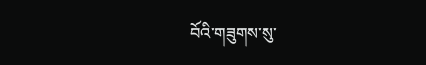བོའི་གཟུགས་སུ་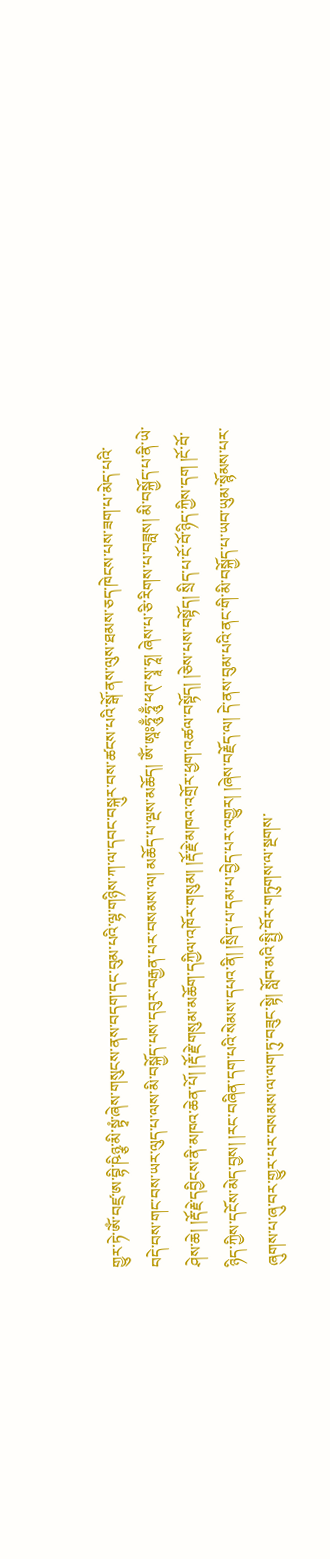གྱུར་ཏེ་ཨོཾ་བཛྲ་ཨ་བྷི་ཥིཉྩ་མི་སྟྭཾ་ཞེས་གསུངས་ནས་བདག་དང་བུམ་པའི་ལྷ་གཉིས་ཀ་ལ་དབང་བསྐུར་བས་ཚངས་པའི་སྒོ་ནས་ལུས་ཐམས་ཅད་ཁེངས་པས་ཟག་པ་མེད་པའི་བདེ་བས་གང་བས་ཡར་ལུད་པ་ལས་མི་བསྐྱོད་པས་དབུར་བརྒྱན་པར་བསམས་ལ། མཆོད་པ་ལྔས་མཆོད། ཨོཾ་ཨཱཿཧཱུྃ་ཧཱུྃ་ཕཊ་སྭཱ་ཧཱ། ཞེས་པ་ཅི་རིགས་པ་བཟླས། མི་བསྐྱོད་པ་ནི་ཡེ་ཤེས་ཆེ། །རྡོ་རྗེ་དབྱིངས་ནི་མཁའ་ཆེན་པོ། །རྡོ་རྗེ་གསུམ་མཆོག་དཀྱིལ་འཁོར་གསུམ། །རྡོ་རྗེ་མཁའ་འགྲོར་ཕྱག་འཚལ་བསྟོད། །ཅེས་པས་བསྟོད། སྲིད་པ་ངོ་བོ་ཉིད་ཀྱིས་དག །ངོ་བོ་ཉིད་ཀྱིས་དངོས་མེད་བྱས། །རང་བཞིན་དག་པའི་སེམས་དཔའ་ནི། །སྲིད་པ་དམ་པ་བྱེད་པར་འགྱུར། །ཞེས་བརྗོད་ལ། དེ་ནས་བུམ་པའི་ནང་གི་མི་བསྐྱོད་པ་ཡབ་ཡུམ་སྙོམས་པར་ཞུགས་པ་ཞུ་བར་གྱུར་པར་བསམས་ལ་ལག་ཏུ་བཟུང་སྟེ། སློབ་མའི་སྤྱི་བོར་གཏུགས་ལ་སྔགས་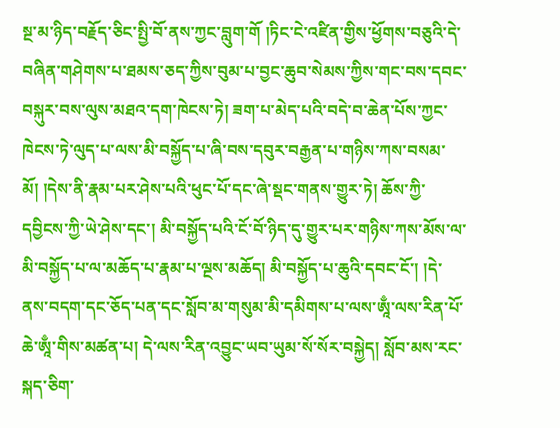སྔ་མ་ཉིད་བརྗོད་ཅིང་སྤྱི་བོ་ནས་ཀྱང་བླུག་གོ །ཏིང་ངེ་འཛིན་གྱིས་ཕྱོགས་བཅུའི་དེ་བཞིན་གཤེགས་པ་ཐམས་ཅད་ཀྱིས་བུམ་པ་བྱང་ཆུབ་སེམས་ཀྱིས་གང་བས་དབང་བསྐུར་བས་ལུས་མཐའ་དག་ཁེངས་ཏེ། ཟག་པ་མེད་པའི་བདེ་བ་ཆེན་པོས་ཀྱང་ཁེངས་ཏེ་ལུད་པ་ལས་མི་བསྐྱོད་པ་ཞི་བས་དབུར་བརྒྱན་པ་གཉིས་ཀས་བསམ་མོ། །དེས་ནི་རྣམ་པར་ཤེས་པའི་ཕུང་པོ་དང་ཞེ་སྡང་གནས་གྱུར་ཏེ། ཆོས་ཀྱི་དབྱིངས་ཀྱི་ཡེ་ཤེས་དང་། མི་བསྐྱོད་པའི་ངོ་བོ་ཉིད་དུ་གྱུར་པར་གཉིས་ཀས་མོས་ལ་མི་བསྐྱོད་པ་ལ་མཆོད་པ་རྣམ་པ་ལྔས་མཆོད། མི་བསྐྱོད་པ་ཆུའི་དབང་ངོ་། །དེ་ནས་བདག་དང་ཅོད་པན་དང་སློབ་མ་གསུམ་མི་དམིགས་པ་ལས་ཨཱྃ་ལས་རིན་པོ་ཆེ་ཨཱྃ་གིས་མཚན་པ། དེ་ལས་རིན་འབྱུང་ཡབ་ཡུམ་སོ་སོར་བསྐྱེད། སློབ་མས་རང་སྐད་ཅིག་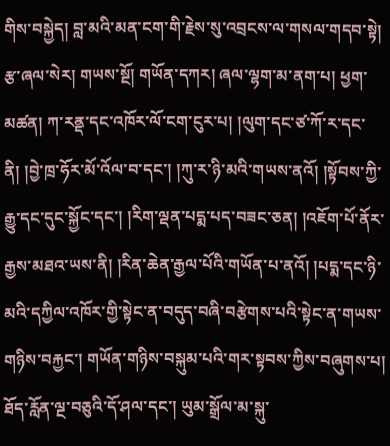གིས་བསྐྱེད། བླ་མའི་མན་ངག་གི་རྗེས་སུ་འབྲངས་ལ་གསལ་གདབ་སྟེ། རྩ་ཞལ་སེར། གཡས་སྔོ། གཡོན་དཀར། ཞལ་ལྷག་མ་ནག་པ། ཕྱག་མཚན། ཀ་རནྡ་དང་འཁོར་ལོ་ངག་ངུར་པ། །ལུག་དང་ཙ་ཀོ་ར་དང་ནི། །བྱེ་ཁྲ་ཧོར་མོ་འོལ་བ་དང་། །ཀུ་ར་ཉི་མའི་གཡས་ནའོ། །སྟོབས་ཀྱི་རྒྱུ་དང་དུང་སྐྱོང་དང་། །རིག་ལྡན་པདྨ་པད་བཟང་ཅན། །འཇོག་པོ་ནོར་རྒྱས་མཐའ་ཡས་ནི། །རིན་ཆེན་རྒྱལ་པོའི་གཡོན་པ་ནའོ། །པདྨ་དང་ཉི་མའི་དཀྱིལ་འཁོར་གྱི་སྟེང་ན་བདུད་བཞི་བརྩེགས་པའི་སྟེང་ན་གཡས་གཉིས་བརྐྱང་། གཡོན་གཉིས་བསྐུམ་པའི་གར་སྟབས་ཀྱིས་བཞུགས་པ། ཐོད་རློན་ལྔ་བཅུའི་དོ་ཤལ་དང་། ཡུམ་སྒྲོལ་མ་སྐུ་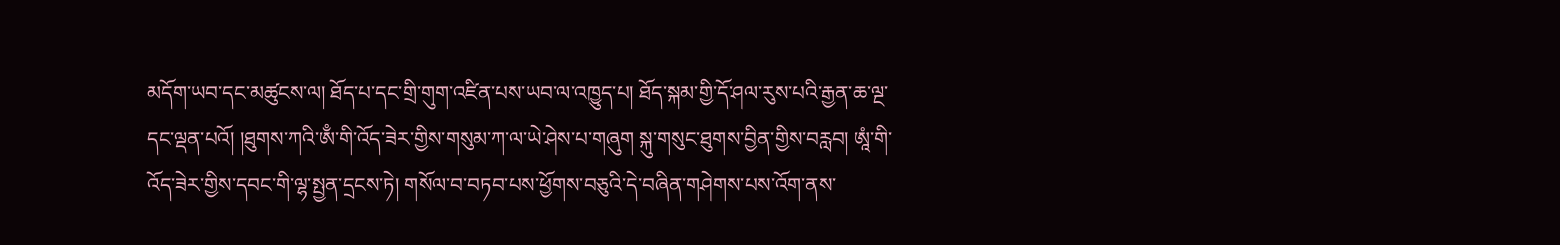མདོག་ཡབ་དང་མཚུངས་ལ། ཐོད་པ་དང་གྲི་གུག་འཛིན་པས་ཡབ་ལ་འཁྱུད་པ། ཐོད་སྐམ་གྱི་དོ་ཤལ་རུས་པའི་རྒྱན་ཆ་ལྔ་དང་ལྡན་པའོ། །ཐུགས་ཀའི་ཨྃ་གི་འོད་ཟེར་གྱིས་གསུམ་ཀ་ལ་ཡེ་ཤེས་པ་གཞུག སྐུ་གསུང་ཐུགས་བྱིན་གྱིས་བརླབ། ཨཱཾ་གི་འོད་ཟེར་གྱིས་དབང་གི་ལྷ་སྤྱན་དྲངས་ཏེ། གསོལ་བ་བཏབ་པས་ཕྱོགས་བཅུའི་དེ་བཞིན་གཤེགས་པས་འོག་ནས་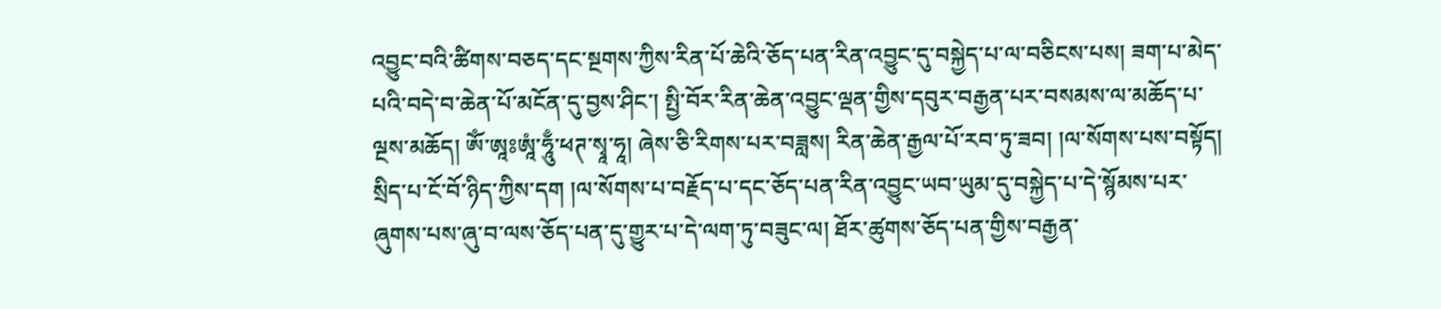འབྱུང་བའི་ཚིགས་བཅད་དང་སྔགས་ཀྱིས་རིན་པོ་ཆེའི་ཅོད་པན་རིན་འབྱུང་དུ་བསྐྱེད་པ་ལ་བཅིངས་པས། ཟག་པ་མེད་པའི་བདེ་བ་ཆེན་པོ་མངོན་དུ་བྱས་ཤིང་། སྤྱི་བོར་རིན་ཆེན་འབྱུང་ལྡན་གྱིས་དབུར་བརྒྱན་པར་བསམས་ལ་མཆོད་པ་ལྔས་མཆོད། ཨོཾ་ཨཱཿཨཱཾ་ཧཱུྃ་ཕཊ་སྭཱ་ཧཱ། ཞེས་ཅི་རིགས་པར་བཟླས། རིན་ཆེན་རྒྱལ་པོ་རབ་ཏུ་ཟབ། །ལ་སོགས་པས་བསྟོད། སྲིད་པ་ངོ་བོ་ཉིད་ཀྱིས་དག །ལ་སོགས་པ་བརྗོད་པ་དང་ཅོད་པན་རིན་འབྱུང་ཡབ་ཡུམ་དུ་བསྐྱེད་པ་དེ་སྙོམས་པར་ཞུགས་པས་ཞུ་བ་ལས་ཅོད་པན་དུ་གྱུར་པ་དེ་ལག་ཏུ་བཟུང་ལ། ཐོར་ཚུགས་ཅོད་པན་གྱིས་བརྒྱན་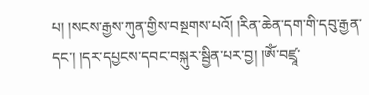པ། །སངས་རྒྱས་ཀུན་གྱིས་བསྔགས་པའོ། །རིན་ཆེན་དག་གི་དབུ་རྒྱན་དང་། །དར་དཔྱངས་དབང་བསྐུར་སྦྱིན་པར་བྱ། །ཨོཾ་བཛྲཱ་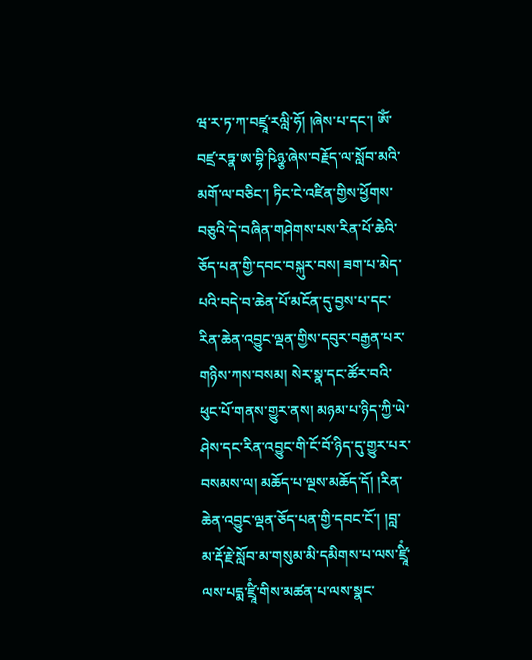ཝ་ར་ཏ་ཀ་བཛྲཱ་རལླི་ཧོ། །ཞེས་པ་དང་། ཨོཾ་བཛྲ་རཏྣ་ཨ་བྷི་ཥིཉྩ་ཞེས་བརྗོད་ལ་སློབ་མའི་མགོ་ལ་བཅིང་། ཏིང་ངེ་འཛིན་གྱིས་ཕྱོགས་བཅུའི་དེ་བཞིན་གཤེགས་པས་རིན་པོ་ཆེའི་ཅོད་པན་གྱི་དབང་བསྐུར་བས། ཟག་པ་མེད་པའི་བདེ་བ་ཆེན་པོ་མངོན་དུ་བྱས་པ་དང་རིན་ཆེན་འབྱུང་ལྡན་གྱིས་དབུར་བརྒྱན་པར་གཉིས་ཀས་བསམ། སེར་སྣ་དང་ཚོར་བའི་ཕུང་པོ་གནས་གྱུར་ནས། མཉམ་པ་ཉིད་ཀྱི་ཡེ་ཤེས་དང་རིན་འབྱུང་གི་ངོ་བོ་ཉིད་དུ་གྱུར་པར་བསམས་ལ། མཆོད་པ་ལྔས་མཆོད་དོ། །རིན་ཆེན་འབྱུང་ལྡན་ཅོད་པན་གྱི་དབང་ངོ་། །བླ་མ་རྡོ་རྗེ་སློབ་མ་གསུམ་མི་དམིགས་པ་ལས་ཛྲཱིཾ་ལས་པདྨ་ཛྲཱིཾ་གིས་མཚན་པ་ལས་སྣང་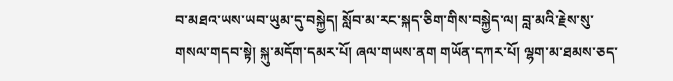བ་མཐའ་ཡས་ཡབ་ཡུམ་དུ་བསྐྱེད། སློབ་མ་རང་སྐད་ཅིག་གིས་བསྐྱེད་ལ། བླ་མའི་རྗེས་སུ་གསལ་གདབ་སྟེ། སྐུ་མདོག་དམར་པོ། ཞལ་གཡས་ནག གཡོན་དཀར་པོ། ལྷག་མ་ཐམས་ཅད་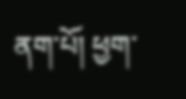ནག་པོ། ཕྱག་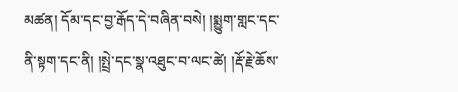མཚན། དོམ་དང་བྱ་རྒོད་དེ་བཞིན་བསེ། །སྨྱུག་གླང་དང་ནི་སྟག་དང་ནི། །སྤྲེ་དང་སྣ་འཐུང་བ་ལང་ཚེ། །རྡོ་རྗེ་ཆོས་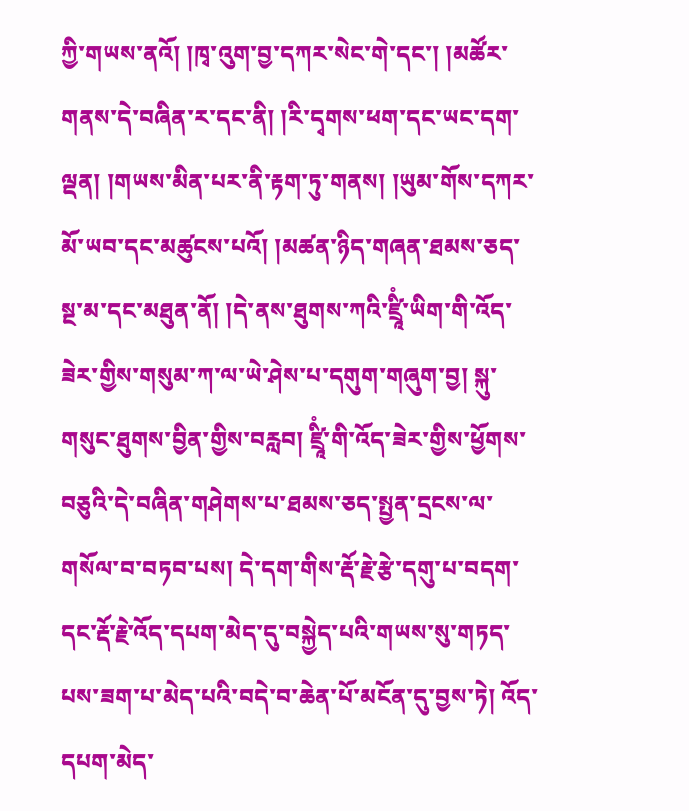ཀྱི་གཡས་ནའོ། །ཁྭ་འུག་བྱ་དཀར་སེང་གེ་དང་། །མཚོར་གནས་དེ་བཞིན་ར་དང་ནི། །རི་དྭགས་ཕག་དང་ཡང་དག་ལྡན། །གཡས་མིན་པར་ནི་རྟག་ཏུ་གནས། །ཡུམ་གོས་དཀར་མོ་ཡབ་དང་མཚུངས་པའོ། །མཚན་ཉིད་གཞན་ཐམས་ཅད་སྔ་མ་དང་མཐུན་ནོ། །དེ་ནས་ཐུགས་ཀའི་ཛྲཱིཾ་ཡིག་གི་འོད་ཟེར་གྱིས་གསུམ་ཀ་ལ་ཡེ་ཤེས་པ་དགུག་གཞུག་བྱ། སྐུ་གསུང་ཐུགས་བྱིན་གྱིས་བརླབ། ཛྲཱིཾ་གི་འོད་ཟེར་གྱིས་ཕྱོགས་བཅུའི་དེ་བཞིན་གཤེགས་པ་ཐམས་ཅད་སྤྱན་དྲངས་ལ་གསོལ་བ་བཏབ་པས། དེ་དག་གིས་རྡོ་རྗེ་རྩེ་དགུ་པ་བདག་དང་རྡོ་རྗེ་འོད་དཔག་མེད་དུ་བསྐྱེད་པའི་གཡས་སུ་གཏད་པས་ཟག་པ་མེད་པའི་བདེ་བ་ཆེན་པོ་མངོན་དུ་བྱས་ཏེ། འོད་དཔག་མེད་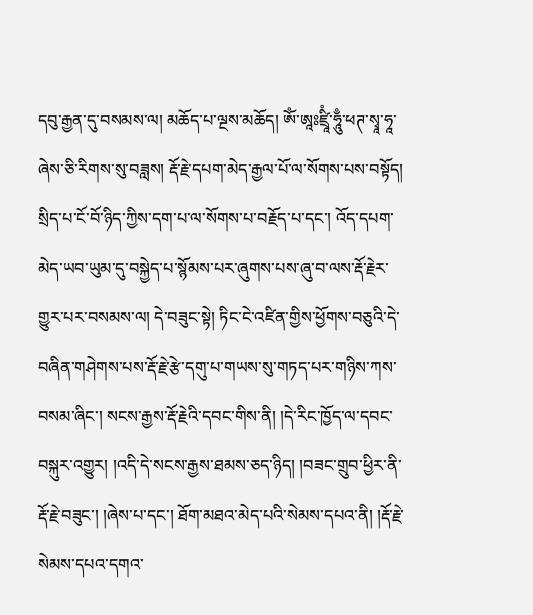དབུ་རྒྱན་དུ་བསམས་ལ། མཆོད་པ་ལྔས་མཆོད། ཨོཾ་ཨཱཿཛྲཱིཾ་ཧཱུྃ་ཕཊ་སྭཱ་ཧཱ་ཞེས་ཅི་རིགས་སུ་བཟླས། རྡོ་རྗེ་དཔག་མེད་རྒྱལ་པོ་ལ་སོགས་པས་བསྟོད། སྲིད་པ་ངོ་བོ་ཉིད་ཀྱིས་དག་པ་ལ་སོགས་པ་བརྗོད་པ་དང་། འོད་དཔག་མེད་ཡབ་ཡུམ་དུ་བསྐྱེད་པ་སྙོམས་པར་ཞུགས་པས་ཞུ་བ་ལས་རྡོ་རྗེར་གྱུར་པར་བསམས་ལ། དེ་བཟུང་སྟེ། ཏིང་ངེ་འཛིན་གྱིས་ཕྱོགས་བཅུའི་དེ་བཞིན་གཤེགས་པས་རྡོ་རྗེ་རྩེ་དགུ་པ་གཡས་སུ་གཏད་པར་གཉིས་ཀས་བསམ་ཞིང་། སངས་རྒྱས་རྡོ་རྗེའི་དབང་གིས་ནི། །དེ་རིང་ཁྱོད་ལ་དབང་བསྐུར་འགྱུར། །འདི་དེ་སངས་རྒྱས་ཐམས་ཅད་ཉིད། །བཟང་གྲུབ་ཕྱིར་ནི་རྡོ་རྗེ་བཟུང་། །ཞེས་པ་དང་། ཐོག་མཐའ་མེད་པའི་སེམས་དཔའ་ནི། །རྡོ་རྗེ་སེམས་དཔའ་དགའ་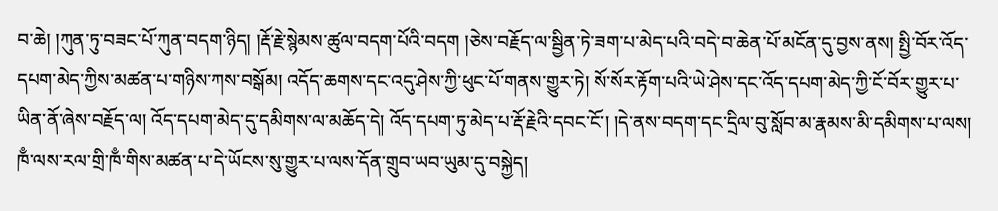བ་ཆེ། །ཀུན་ཏུ་བཟང་པོ་ཀུན་བདག་ཉིད། །རྡོ་རྗེ་སྙེམས་ཚུལ་བདག་པོའི་བདག །ཅེས་བརྗོད་ལ་སྦྱིན་ཏེ་ཟག་པ་མེད་པའི་བདེ་བ་ཆེན་པོ་མངོན་དུ་བྱས་ནས། སྤྱི་བོར་འོད་དཔག་མེད་ཀྱིས་མཚན་པ་གཉིས་ཀས་བསྒོམ། འདོད་ཆགས་དང་འདུ་ཤེས་ཀྱི་ཕུང་པོ་གནས་གྱུར་ཏེ། སོ་སོར་རྟོག་པའི་ཡེ་ཤེས་དང་འོད་དཔག་མེད་ཀྱི་ངོ་བོར་གྱུར་པ་ཡིན་ནོ་ཞེས་བརྗོད་ལ། འོད་དཔག་མེད་དུ་དམིགས་ལ་མཆོད་དེ། འོད་དཔག་ཏུ་མེད་པ་རྡོ་རྗེའི་དབང་ངོ་། །དེ་ནས་བདག་དང་དྲིལ་བུ་སློབ་མ་རྣམས་མི་དམིགས་པ་ལས། ཁྃ་ལས་རལ་གྲི་ཁྃ་གིས་མཚན་པ་དེ་ཡོངས་སུ་གྱུར་པ་ལས་དོན་གྲུབ་ཡབ་ཡུམ་དུ་བསྐྱེད།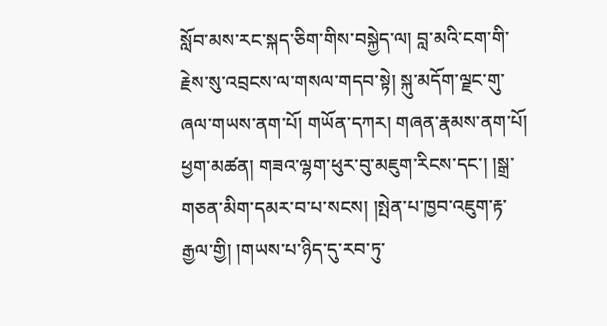སློབ་མས་རང་སྐད་ཅིག་གིས་བསྐྱེད་ལ། བླ་མའི་ངག་གི་རྗེས་སུ་འབྲངས་ལ་གསལ་གདབ་སྟེ། སྐུ་མདོག་ལྗང་གུ་ཞལ་གཡས་ནག་པོ། གཡོན་དཀར། གཞན་རྣམས་ནག་པོ། ཕྱག་མཚན། གཟའ་ལྷག་ཕུར་བུ་མཇུག་རིངས་དང་། །སྒྲ་གཅན་མིག་དམར་བ་པ་སངས། །སྤེན་པ་ཁྱབ་འཇུག་རྟ་རྒྱལ་གྱི། །གཡས་པ་ཉིད་དུ་རབ་ཏུ་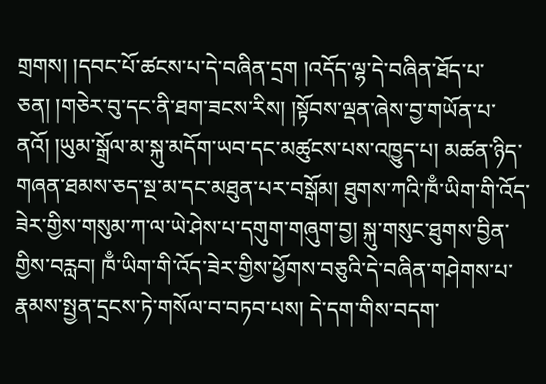གྲགས། །དབང་པོ་ཚངས་པ་དེ་བཞིན་དྲག །འདོད་ལྷ་དེ་བཞིན་ཐོད་པ་ཅན། །གཅེར་བུ་དང་ནི་ཐག་ཟངས་རིས། །སྟོབས་ལྡན་ཞེས་བྱ་གཡོན་པ་ནའོ། །ཡུམ་སྒྲོལ་མ་སྐུ་མདོག་ཡབ་དང་མཚུངས་པས་འཁྱུད་པ། མཚན་ཉིད་གཞན་ཐམས་ཅད་སྔ་མ་དང་མཐུན་པར་བསྒོམ། ཐུགས་ཀའི་ཁྃ་ཡིག་གི་འོད་ཟེར་གྱིས་གསུམ་ཀ་ལ་ཡེ་ཤེས་པ་དགུག་གཞུག་བྱ། སྐུ་གསུང་ཐུགས་བྱིན་གྱིས་བརླབ། ཁྃ་ཡིག་གི་འོད་ཟེར་གྱིས་ཕྱོགས་བཅུའི་དེ་བཞིན་གཤེགས་པ་རྣམས་སྤྱན་དྲངས་ཏེ་གསོལ་བ་བཏབ་པས། དེ་དག་གིས་བདག་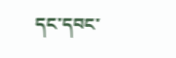དང་དབང་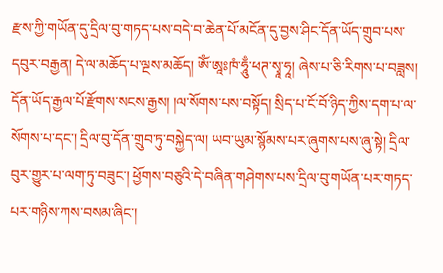རྫས་ཀྱི་གཡོན་དུ་དྲིལ་བུ་གཏད་པས་བདེ་བ་ཆེན་པོ་མངོན་དུ་བྱས་ཤིང་དོན་ཡོད་གྲུབ་པས་དབུར་བརྒྱན། དེ་ལ་མཆོད་པ་ལྔས་མཆོད། ཨོཾ་ཨཱཿཁཾ་ཧཱུྃ་ཕཊ་སྭཱ་ཧཱ། ཞེས་པ་ཅི་རིགས་པ་བཟླས། དོན་ཡོད་རྒྱལ་པོ་རྫོགས་སངས་རྒྱས། །ལ་སོགས་པས་བསྟོད། སྲིད་པ་ངོ་བོ་ཉིད་ཀྱིས་དག་པ་ལ་སོགས་པ་དང་། དྲིལ་བུ་དོན་གྲུབ་ཏུ་བསྐྱེད་ལ། ཡབ་ཡུམ་སྙོམས་པར་ཞུགས་པས་ཞུ་སྟེ། དྲིལ་བུར་གྱུར་པ་ལག་ཏུ་བཟུང་། ཕྱོགས་བཅུའི་དེ་བཞིན་གཤེགས་པས་དྲིལ་བུ་གཡོན་པར་གཏད་པར་གཉིས་ཀས་བསམ་ཞིང་།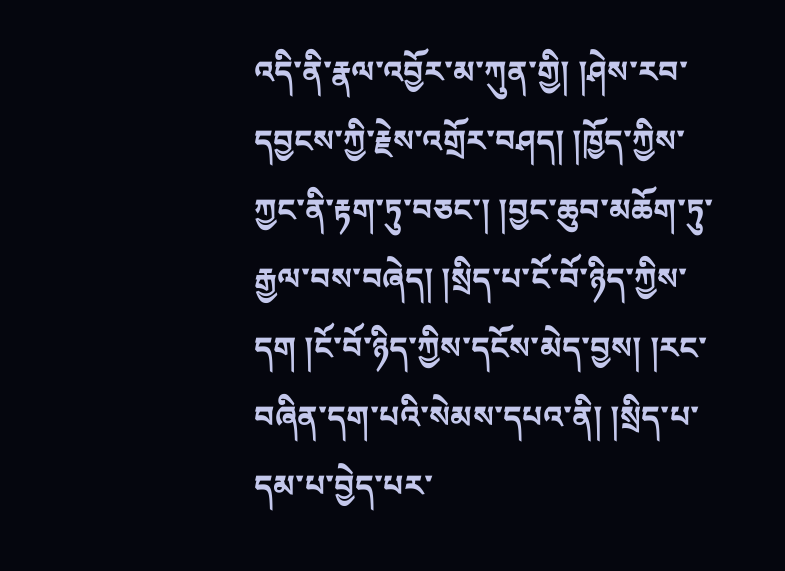འདི་ནི་རྣལ་འབྱོར་མ་ཀུན་གྱི། །ཤེས་རབ་དབྱངས་ཀྱི་རྗེས་འགྲོར་བཤད། །ཁྱོད་ཀྱིས་ཀྱང་ནི་རྟག་ཏུ་བཅང་། །བྱང་ཆུབ་མཆོག་ཏུ་རྒྱལ་བས་བཞེད། །སྲིད་པ་ངོ་བོ་ཉིད་ཀྱིས་དག །ངོ་བོ་ཉིད་ཀྱིས་དངོས་མེད་བྱས། །རང་བཞིན་དག་པའི་སེམས་དཔའ་ནི། །སྲིད་པ་དམ་པ་བྱེད་པར་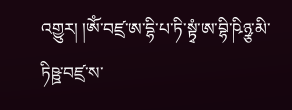འགྱུར། །ཨོཾ་བཛྲ་ཨ་དྷི་པ་ཏི་སྟྭཾ་ཨ་བྷི་ཥིཉྩ་མི་ཏིཥྛ་བཛྲ་ས་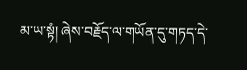མ་ཡ་སྟཾ། ཞེས་བརྗོད་ལ་གཡོན་དུ་གཏད་དེ་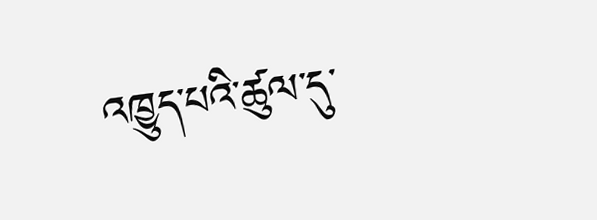འཁྱུད་པའི་ཚུལ་དུ་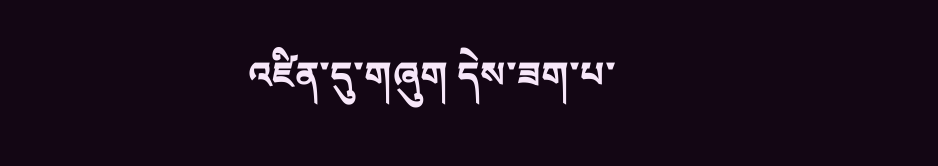འཛིན་དུ་གཞུག དེས་ཟག་པ་